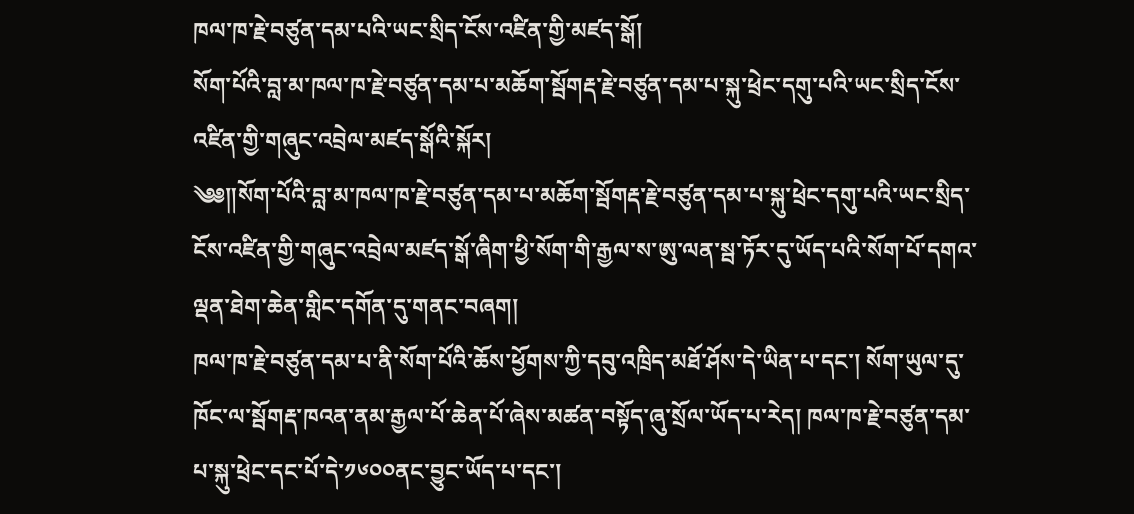ཁལ་ཁ་རྗེ་བཙུན་དམ་པའི་ཡང་སྲིད་ངོས་འཛིན་གྱི་མཛད་སྒོ།
སོག་པོའི་བླ་མ་ཁལ་ཁ་རྗེ་བཙུན་དམ་པ་མཆོག་སྦོགརྡ་རྗེ་བཙུན་དམ་པ་སྐུ་ཕྲེང་དགུ་པའི་ཡང་སྲིད་ངོས་འཛིན་གྱི་གཞུང་འབྲེལ་མཛད་སྒོའི་སྐོར།
༄༅༎སོག་པོའི་བླ་མ་ཁལ་ཁ་རྗེ་བཙུན་དམ་པ་མཆོག་སྦོགརྡ་རྗེ་བཙུན་དམ་པ་སྐུ་ཕྲེང་དགུ་པའི་ཡང་སྲིད་ངོས་འཛིན་གྱི་གཞུང་འབྲེལ་མཛད་སྒོ་ཞིག་ཕྱི་སོག་གི་རྒྱལ་ས་ཨུ་ལན་སྦ་ཏོར་དུ་ཡོད་པའི་སོག་པོ་དགའ་ལྡན་ཐེག་ཆེན་གླིང་དགོན་དུ་གནང་བཞག།
ཁལ་ཁ་རྗེ་བཙུན་དམ་པ་ནི་སོག་པོའི་ཆོས་ཕྱོགས་ཀྱི་དབུ་འཁྲིད་མཐོ་ཤོས་དེ་ཡིན་པ་དང་། སོག་ཡུལ་དུ་ཁོང་ལ་སྦོགརྡ་ཁའན་ནམ་རྒྱལ་པོ་ཆེན་པོ་ཞེས་མཚན་བསྟོད་ཞུ་སྲོལ་ཡོད་པ་རེད། ཁལ་ཁ་རྗེ་བཙུན་དམ་པ་སྐུ་ཕྲེང་དང་པོ་དེ་༡༦༠༠ནང་བྱུང་ཡོད་པ་དང་།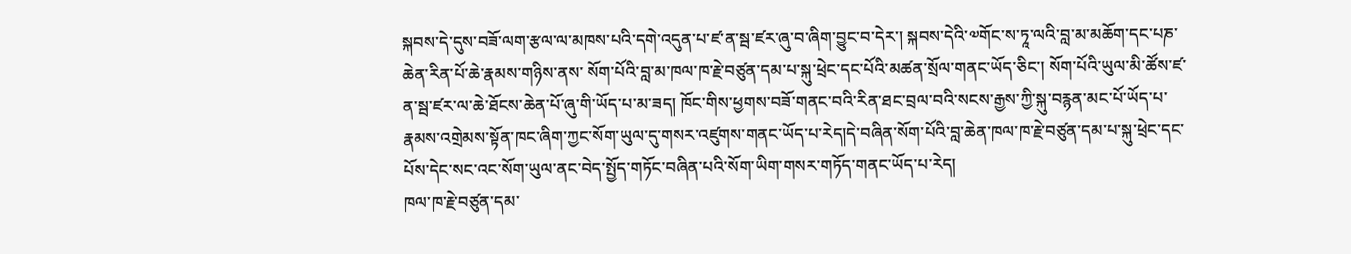སྐབས་དེ་དུས་བཟོ་ལག་རྩལ་ལ་མཁས་པའི་དགེ་འདུན་པ་ཛ་ན་སྦ་ཛར་ཞུ་བ་ཞིག་བྱུང་བ་དེར་། སྐབས་དེའི་༧གོང་ས་ཏཱ་ལའི་བླ་མ་མཆོག་དང་པཎ་ཆེན་རིན་པོ་ཆེ་རྣམས་གཉིས་ནས་ སོག་པོའི་བླ་མ་ཁལ་ཁ་རྗེ་བཙུན་དམ་པ་སྐུ་ཕྲེང་དང་པོའི་མཚན་སྲོལ་གནང་ཡོད་ཅིང་། སོག་པོའི་ཡུལ་མི་ཚོས་ཛ་ན་སྦ་ཛར་ལ་ཆེ་ཐོངས་ཆེན་པོ་ཞུ་གི་ཡོད་པ་མ་ཟད། ཁོང་གིས་ཕྱགས་བཟོ་གནང་བའི་རིན་ཐང་བྲལ་བའི་སངས་རྒྱས་ཀྱི་སྐུ་བརྙན་མང་པོ་ཡོད་པ་རྣམས་འགྲེམས་སྟོན་ཁང་ཞིག་ཀྱང་སོག་ཡུལ་དུ་གསར་འཛུགས་གནང་ཡོད་པ་རེད།དེ་བཞིན་སོག་པོའི་བླ་ཆེན་ཁལ་ཁ་རྗེ་བཙུན་དམ་པ་སྐུ་ཕྲེང་དང་པོས་དེང་སང་འང་སོག་ཡུལ་ནང་བེད་སྤྱོད་གཏོང་བཞིན་པའི་སོག་ཡིག་གསར་གཏོད་གནང་ཡོད་པ་རེད།
ཁལ་ཁ་རྗེ་བཙུན་དམ་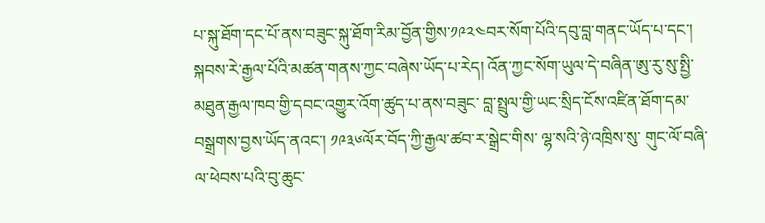པ་སྐུ་ཐོག་དང་པོ་ནས་བཟུང་སྐུ་ཐོག་རིམ་བྱོན་གྱིས་༡༩༢༤བར་སོག་པོའི་དབུ་བླ་གནང་ཡོད་པ་དང་། སྐབས་རེ་རྒྱལ་པོའི་མཚན་གནས་ཀྱང་བཞེས་ཡོད་པ་རེད། འོན་ཀྱང་སོག་ཡུལ་དེ་བཞིན་ཨུ་རུ་སུ་སྤྱི་མཐུན་རྒྱལ་ཁབ་གྱི་དབང་འགྱུར་འོག་ཚུད་པ་ནས་བཟུང་ བླ་སྤྲུལ་གྱི་ཡང་སྲིད་ངོས་འཛིན་ཐོག་དམ་བསྒྲགས་བྱས་ཡོད་ནའང་། ༡༩༣༦ལོར་བོད་ཀྱི་རྒྱལ་ཚབ་ར་སྒྲེང་གིས་ ལྷ་སའི་ཉེ་འཁྲིས་སུ་ གུང་ལོ་བཞི་ལ་ཕེབས་པའི་བུ་ཆུང་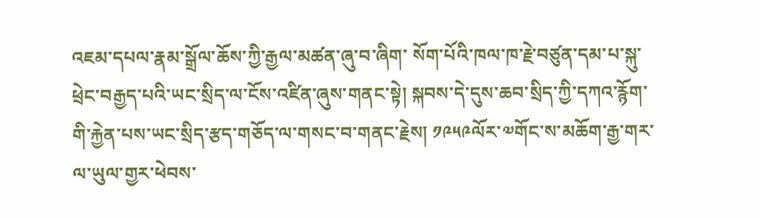འཇམ་དཔལ་རྣམ་སྒྲོལ་ཆོས་ཀྱི་རྒྱལ་མཚན་ཞུ་བ་ཞིག་ སོག་པོའི་ཁལ་ཁ་རྗེ་བཙུན་དམ་པ་སྐུ་ཕྲེང་བརྒྱད་པའི་ཡང་སྲིད་ལ་ངོས་འཛིན་ཞུས་གནང་སྟེ། སྐབས་དེ་དུས་ཆབ་སྲིད་ཀྱི་དཀའ་རྙོག་གི་རྐྱེན་པས་ཡང་སྲིད་རྩད་གཅོད་ལ་གསང་བ་གནང་རྗེས། ༡༩༥༩ལོར་༧གོང་ས་མཆོག་རྒྱ་གར་ལ་ཡུལ་གྱར་ཕེབས་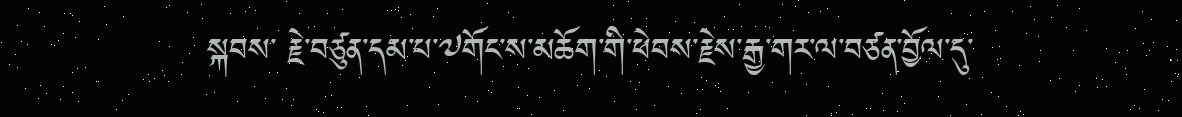སྐབས་ རྗེ་བཙུན་དམ་པ་༧གོང་ས་མཆོག་གི་ཕེབས་རྗེས་རྒྱ་གར་ལ་བཙན་བྱོལ་དུ་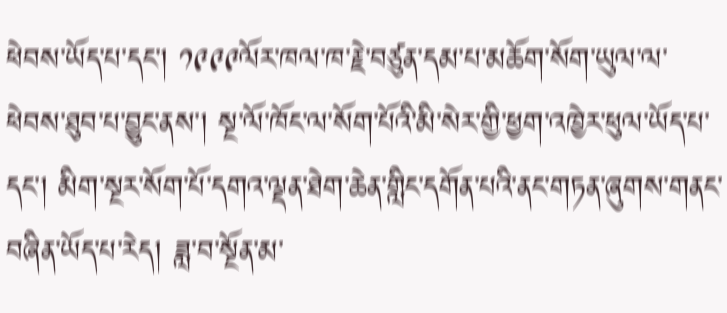ཕེབས་ཡོད་པ་དང་། ༡༩༩༩ལོར་ཁལ་ཁ་རྗེ་བཙུན་དམ་པ་མཆོག་སོག་ཡུལ་ལ་ཕེབས་ཐུབ་པ་བྱུང་ནས་། སྔ་ལོ་ཁོང་ལ་སོག་པོའི་མི་སེར་གྱི་ཕྱག་འཁྱེར་ཕུལ་ཡོད་པ་དང་། མིག་སྔར་སོག་པོ་དགའ་ལྡན་ཐེག་ཆེན་གླིང་དགོན་པའི་ནང་གཏན་ཞུགས་གནང་བཞིན་ཡོད་པ་རེད། ཟླ་བ་སྔོན་མ་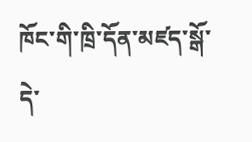ཁོང་གི་ཁྲི་དོན་མཛད་སྒོ་དེ་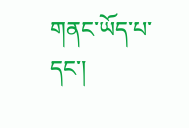གནང་ཡོད་པ་དང་།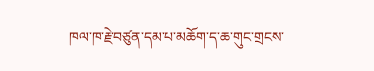ཁལ་ཁ་རྗེ་བཙུན་དམ་པ་མཆོག་ད་ཆ་གུང་གྲངས་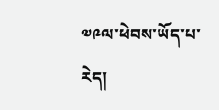༧༩ལ་ཕེབས་ཡོད་པ་རེད།